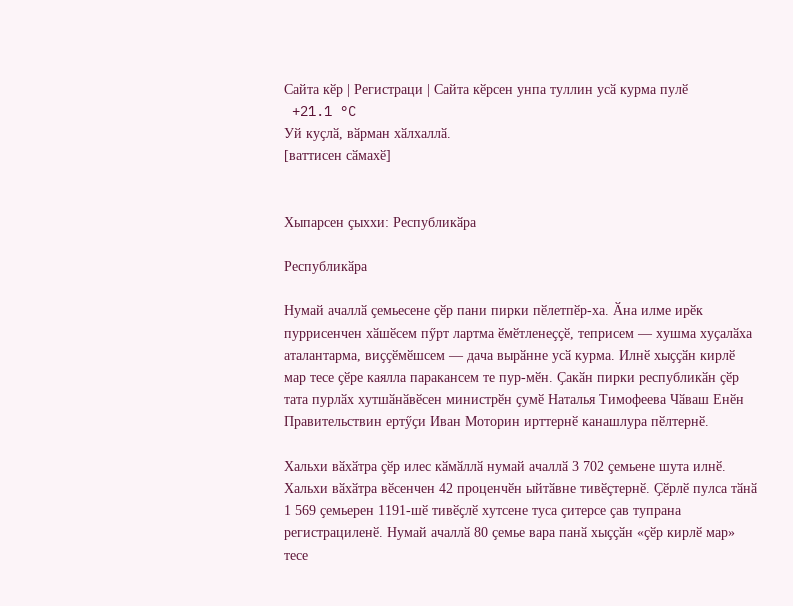Сайта кӗр | Регистраци | Сайта кӗрсен унпа туллин усӑ курма пулӗ
 +21.1 °C
Уй куҫлӑ, вӑрман хӑлхаллӑ.
[ваттисен сӑмахӗ]


Хыпарсен ҫыххи: Республикӑра

Республикӑра

Нумай ачаллӑ ҫемьесене ҫӗр пани пирки пӗлетпӗр-ха. Ӑна илме ирӗк пуррисенчен хӑшӗсем пӳрт лартма ӗмӗтленеҫҫӗ, теприсем — хушма хуҫалӑха аталантарма, виҫҫӗмӗшсем — дача вырӑнне усӑ курма. Илнӗ хыҫҫӑн кирлӗ мар тесе ҫӗре каялла паракансем те пур-мӗн. Ҫакӑн пирки республикӑн ҫӗр тата пурлӑх хутшӑнӑвӗсен министрӗн ҫумӗ Наталья Тимофеева Чӑваш Енӗн Правительствин ертӳҫи Иван Моторин ирттернӗ канашлура пӗлтернӗ.

Хальхи вӑхӑтра ҫӗр илес кӑмӑллӑ нумай ачаллӑ 3 702 ҫемьене шута илнӗ. Хальхи вӑхӑтра вӗсенчен 42 проценчӗн ыйтӑвне тивӗҫтернӗ. Ҫӗрлӗ пулса тӑнӑ 1 569 ҫемьерен 1191-шӗ тивӗҫлӗ хутсене туса ҫитерсе ҫав тупрана регистрациленӗ. Нумай ачаллӑ 80 ҫемье вара панӑ хыҫҫӑн «ҫӗр кирлӗ мар» тесе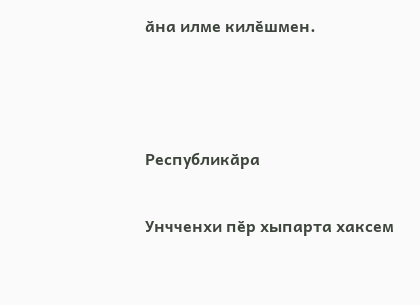ӑна илме килӗшмен.



Республикӑра

Унчченхи пӗр хыпарта хаксем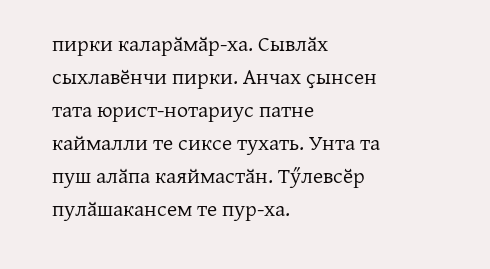пирки каларӑмӑр-ха. Сывлӑх сыхлавӗнчи пирки. Анчах ҫынсен тата юрист-нотариус патне каймалли те сиксе тухать. Унта та пуш алӑпа каяймастӑн. Тӳлевсӗр пулӑшакансем те пур-ха.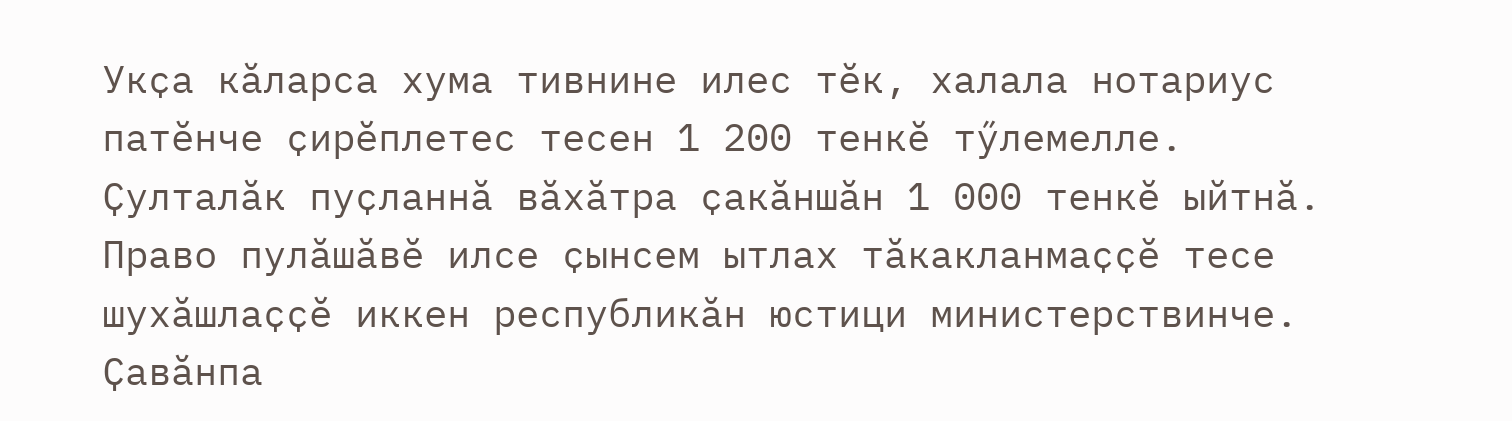Укҫа кӑларса хума тивнине илес тӗк, халала нотариус патӗнче ҫирӗплетес тесен 1 200 тенкӗ тӳлемелле. Ҫулталӑк пуҫланнӑ вӑхӑтра ҫакӑншӑн 1 000 тенкӗ ыйтнӑ. Право пулӑшӑвӗ илсе ҫынсем ытлах тӑкакланмаҫҫӗ тесе шухӑшлаҫҫӗ иккен республикӑн юстици министерствинче. Ҫавӑнпа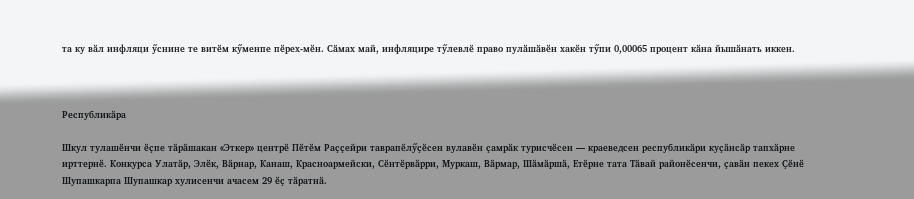та ку вӑл инфляци ӳснине те витӗм кӳменпе пӗрех-мӗн. Сӑмах май, инфляцире тӳлевлӗ право пулӑшӑвӗн хакӗн тӳпи 0,00065 процент кӑна йышӑнать иккен.



Республикӑра

Шкул тулашӗнчи ӗҫпе тӑрӑшакан «Эткер» центрӗ Пӗтӗм Раҫҫейри таврапӗлӳҫӗсен вулавӗн ҫамрӑк турисчӗсен — краеведсен республикӑри куҫӑнсӑр тапхӑрне ирттернӗ. Конкурса Улатӑр, Элӗк, Вӑрнар, Канаш, Красноармейски, Сӗнтӗрвӑрри, Муркаш, Вӑрмар, Шӑмӑршӑ, Етӗрне тата Тӑвай районӗсенчи, ҫавӑн пекех Ҫӗнӗ Шупашкарпа Шупашкар хулисенчи ачасем 29 ӗҫ тӑратнӑ.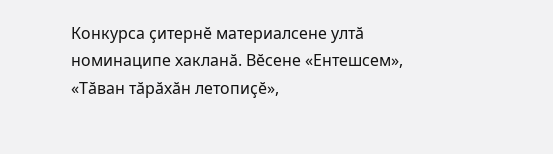Конкурса ҫитернӗ материалсене ултӑ номинаципе хакланӑ. Вӗсене «Ентешсем», «Тӑван тӑрӑхӑн летопиҫӗ»,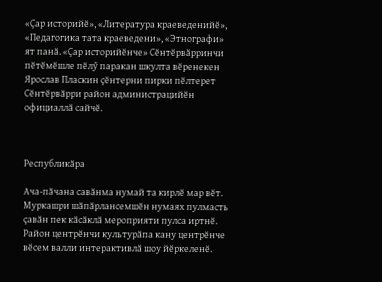«Ҫар историйӗ», «Литература краеведенийӗ», «Педагогика тата краеведени», «Этнографи» ят панӑ. «Ҫар историйӗнче» Сӗнтӗрвӑрринчи пӗтӗмӗшле пӗлӳ паракан шкулта вӗренекен Ярослав Пласкин ҫӗнтерни пирки пӗлтерет Сӗнтӗрвӑрри район администрацийӗн официаллӑ сайчӗ.



Республикӑра

Ача-пӑчана савӑнма нумай та кирлӗ мар вӗт. Муркашри шӑпӑрлансемшӗн нумаях пулмасть ҫавӑн пек кӑсӑклӑ мероприяти пулса иртнӗ. Район центрӗнчи культурӑпа кану центрӗнче вӗсем валли интерактивлӑ шоу йӗркеленӗ.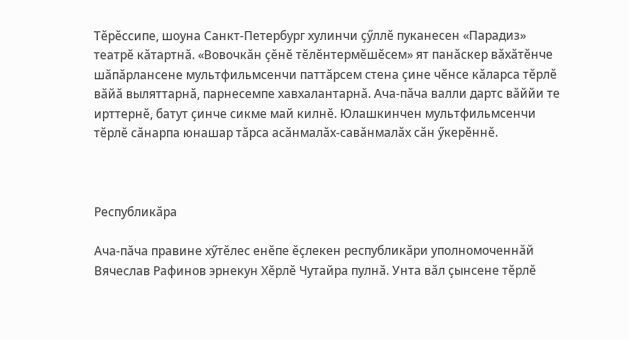Тӗрӗссипе, шоуна Санкт-Петербург хулинчи ҫӳллӗ пуканесен «Парадиз» театрӗ кӑтартнӑ. «Вовочкӑн ҫӗнӗ тӗлӗнтермӗшӗсем» ят панӑскер вӑхӑтӗнче шӑпӑрлансене мультфильмсенчи паттӑрсем стена ҫине чӗнсе кӑларса тӗрлӗ вӑйӑ выляттарнӑ, парнесемпе хавхалантарнӑ. Ача-пӑча валли дартс вӑййи те ирттернӗ, батут ҫинче сикме май килнӗ. Юлашкинчен мультфильмсенчи тӗрлӗ сӑнарпа юнашар тӑрса асӑнмалӑх-савӑнмалӑх сӑн ӳкерӗннӗ.



Республикӑра

Ача-пӑча правине хӳтӗлес енӗпе ӗҫлекен республикӑри уполномоченнӑй Вячеслав Рафинов эрнекун Хӗрлӗ Чутайра пулнӑ. Унта вӑл ҫынсене тӗрлӗ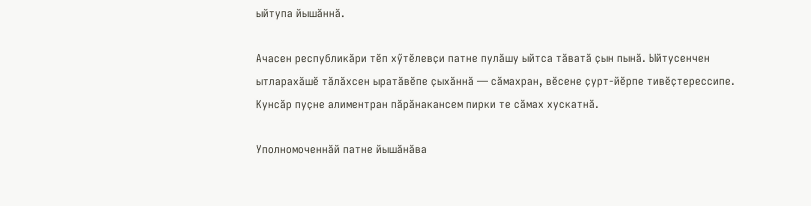ыйтупа йышӑннӑ.

Ачасен республикӑри тӗп хӳтӗлевҫи патне пулӑшу ыйтса тӑватӑ ҫын пынӑ. Ыйтусенчен ытларахӑшӗ тӑлӑхсен ыратӑвӗпе ҫыхӑннӑ — сӑмахран, вӗсене ҫурт-йӗрпе тивӗҫтерессипе. Кунсӑр пуҫне алиментран пӑрӑнакансем пирки те сӑмах хускатнӑ.

Уполномоченнӑй патне йышӑнӑва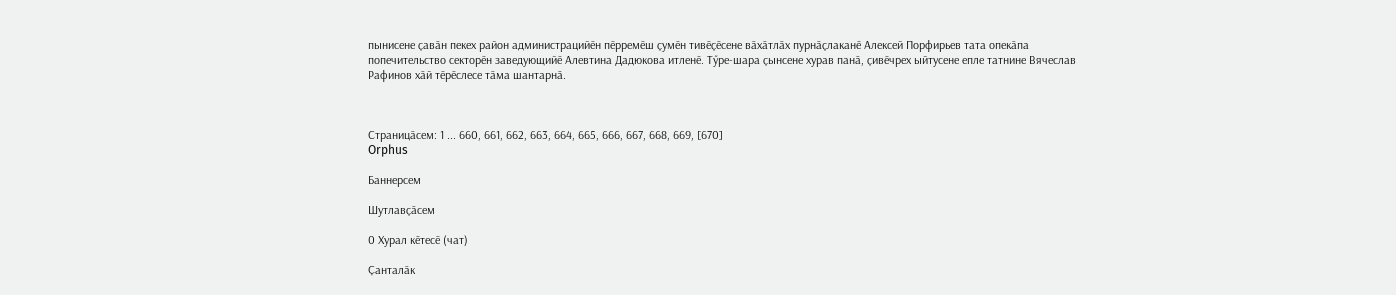пынисене ҫавӑн пекех район администрацийӗн пӗрремӗш ҫумӗн тивӗҫӗсене вӑхӑтлӑх пурнӑҫлаканӗ Алексей Порфирьев тата опекӑпа попечительство секторӗн заведующийӗ Алевтина Дадюкова итленӗ. Тӳре-шара ҫынсене хурав панӑ, ҫивӗчрех ыйтусене епле татнине Вячеслав Рафинов хӑй тӗрӗслесе тӑма шантарнӑ.



Страницӑсем: 1 ... 660, 661, 662, 663, 664, 665, 666, 667, 668, 669, [670]
Orphus

Баннерсем

Шутлавҫӑсем

0 Хурал кӗтесӗ (чат)

Ҫанталӑк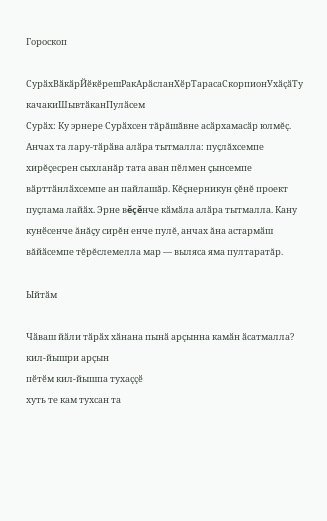Гороскоп

СурӑхВӑкӑрЙӗкӗрешРакАрӑсланХӗрТарасаСкорпионУхӑҫӑТу качакиШывтӑканПулӑсем
Сурӑх: Ку эрнере Сурӑхсен тăрăшăвне асӑрхамасӑр юлмĕҫ. Анчах та лару-тӑрӑва алӑра тытмалла: пуçлăхсемпе хирĕçесрен сыхланăр тата аван пĕлмен çынсемпе вӑрттӑнлӑхсемпе ан пайлашăр. Кĕçнерникун çĕнĕ проект пуçлама лайӑх. Эрне вĕçĕнче кӑмӑла алӑра тытмалла. Кану кунӗсенче ăнăçу сирĕн енче пулĕ, анчах ăна астармӑш вăйӑсемпе тĕрĕслемелла мар — выляса яма пултаратăр.

Ыйтӑм

Чӑваш йӑли тӑрӑх хӑнана пынӑ арҫынна камӑн ӑсатмалла?
кил-йышри арҫын
пӗтӗм кил-йышпа тухаҫҫӗ
хуть те кам тухсан та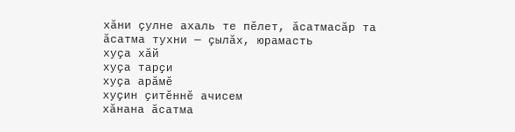хӑни ҫулне ахаль те пӗлет, ӑсатмасӑр та
ӑсатма тухни — ҫылӑх, юрамасть
хуҫа хӑй
хуҫа тарҫи
хуҫа арӑмӗ
хуҫин ҫитӗннӗ ачисем
хӑнана ӑсатма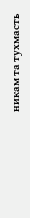никам та тухмасть